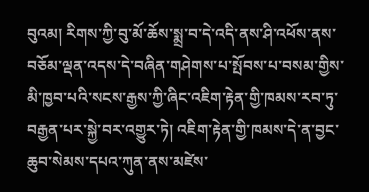བུའམ། རིགས་ཀྱི་བུ་མོ་ཆོས་སྨྲ་བ་དེ་འདི་ནས་ཤི་འཕོས་ནས་བཅོམ་ལྡན་འདས་དེ་བཞིན་གཤེགས་པ་སྤོབས་པ་བསམ་གྱིས་མི་ཁྱབ་པའི་སངས་རྒྱས་ཀྱི་ཞིང་འཇིག་རྟེན་གྱི་ཁམས་རབ་ཏུ་བརྒྱན་པར་སྐྱེ་བར་འགྱུར་ཏེ། འཇིག་རྟེན་གྱི་ཁམས་དེ་ན་བྱང་ཆུབ་སེམས་དཔའ་ཀུན་ནས་མཛེས་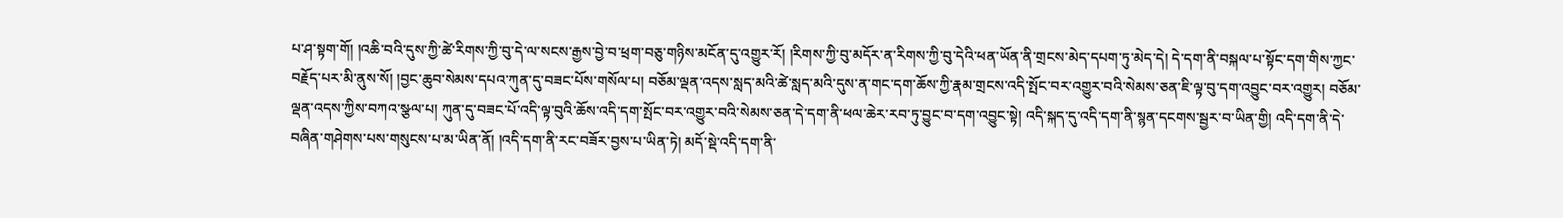པ་ཤ་སྟག་གོ། །འཆི་བའི་དུས་ཀྱི་ཚེ་རིགས་ཀྱི་བུ་དེ་ལ་སངས་རྒྱས་བྱེ་བ་ཕྲག་བཅུ་གཉིས་མངོན་དུ་འགྱུར་རོ། །རིགས་ཀྱི་བུ་མདོར་ན་རིགས་ཀྱི་བུ་དེའི་ཕན་ཡོན་ནི་གྲངས་མེད་དཔག་ཏུ་མེད་དེ། དེ་དག་ནི་བསྐལ་པ་སྟོང་དག་གིས་ཀྱང་བརྗོད་པར་མི་ནུས་སོ། །བྱང་ཆུབ་སེམས་དཔའ་ཀུན་དུ་བཟང་པོས་གསོལ་པ། བཅོམ་ལྡན་འདས་སླད་མའི་ཚེ་སླད་མའི་དུས་ན་གང་དག་ཆོས་ཀྱི་རྣམ་གྲངས་འདི་སྤོང་བར་འགྱུར་བའི་སེམས་ཅན་ཇི་ལྟ་བུ་དག་འབྱུང་བར་འགྱུར། བཅོམ་ལྡན་འདས་ཀྱིས་བཀའ་སྩལ་པ། ཀུན་དུ་བཟང་པོ་འདི་ལྟ་བུའི་ཆོས་འདི་དག་སྤོང་བར་འགྱུར་བའི་སེམས་ཅན་དེ་དག་ནི་ཕལ་ཆེར་རབ་ཏུ་བྱུང་བ་དག་འབྱུང་སྟེ། འདི་སྐད་དུ་འདི་དག་ནི་སྙན་དངགས་སྦྱར་བ་ཡིན་གྱི། འདི་དག་ནི་དེ་བཞིན་གཤེགས་པས་གསུངས་པ་མ་ཡིན་ནོ། །འདི་དག་ནི་རང་བཟོར་བྱས་པ་ཡིན་ཏེ། མདོ་སྡེ་འདི་དག་ནི་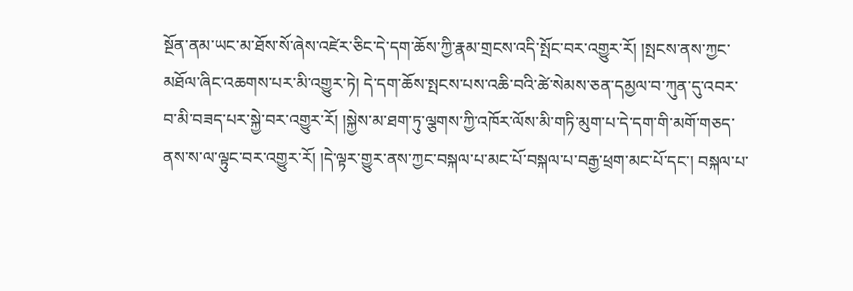སྔོན་ནམ་ཡང་མ་ཐོས་སོ་ཞེས་འཛེར་ཅིང་དེ་དག་ཆོས་ཀྱི་རྣམ་གྲངས་འདི་སྤོང་བར་འགྱུར་རོ། །སྤངས་ནས་ཀྱང་མཐོལ་ཞིང་འཆགས་པར་མི་འགྱུར་ཏེ། དེ་དག་ཆོས་སྤངས་པས་འཆི་བའི་ཚེ་སེམས་ཅན་དམྱལ་བ་ཀུན་དུ་འབར་བ་མི་བཟད་པར་སྐྱེ་བར་འགྱུར་རོ། །སྐྱེས་མ་ཐག་ཏུ་ལྕགས་ཀྱི་འཁོར་ལོས་མི་གཏི་མུག་པ་དེ་དག་གི་མགོ་གཅད་ནས་ས་ལ་ལྟུང་བར་འགྱུར་རོ། །དེ་ལྟར་གྱུར་ནས་ཀྱང་བསྐལ་པ་མང་པོ་བསྐལ་པ་བརྒྱ་ཕྲག་མང་པོ་དང་། བསྐལ་པ་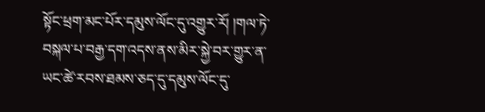སྟོང་ཕྲག་མང་པོར་དམུས་ལོང་དུ་འགྱུར་རོ། །གལ་ཏེ་བསྐལ་པ་བརྒྱ་དག་འདས་ནས་མིར་སྐྱེ་བར་གྱུར་ན་ཡང་ཚེ་རབས་ཐམས་ཅད་དུ་དམུས་ལོང་དུ་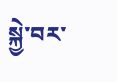སྐྱེ་བར་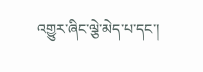འགྱུར་ཞིང་ལྕེ་མེད་པ་དང་།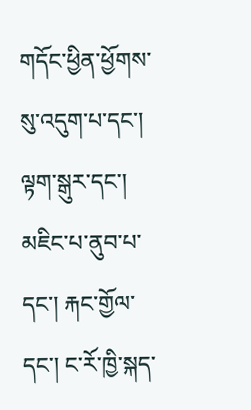གདོང་ཕྱིན་ཕྱོགས་སུ་འདུག་པ་དང་། ལྟག་སྒུར་དང་། མཇིང་པ་ནུབ་པ་དང་། རྐང་གྱོལ་དང་། ང་རོ་ཁྱི་སྐད་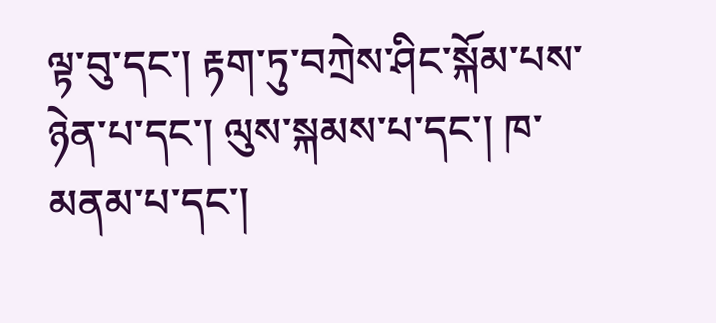ལྟ་བུ་དང་། རྟག་ཏུ་བཀྲེས་ཤིང་སྐོམ་པས་ཉེན་པ་དང་། ལུས་སྐམས་པ་དང་། ཁ་མནམ་པ་དང་།